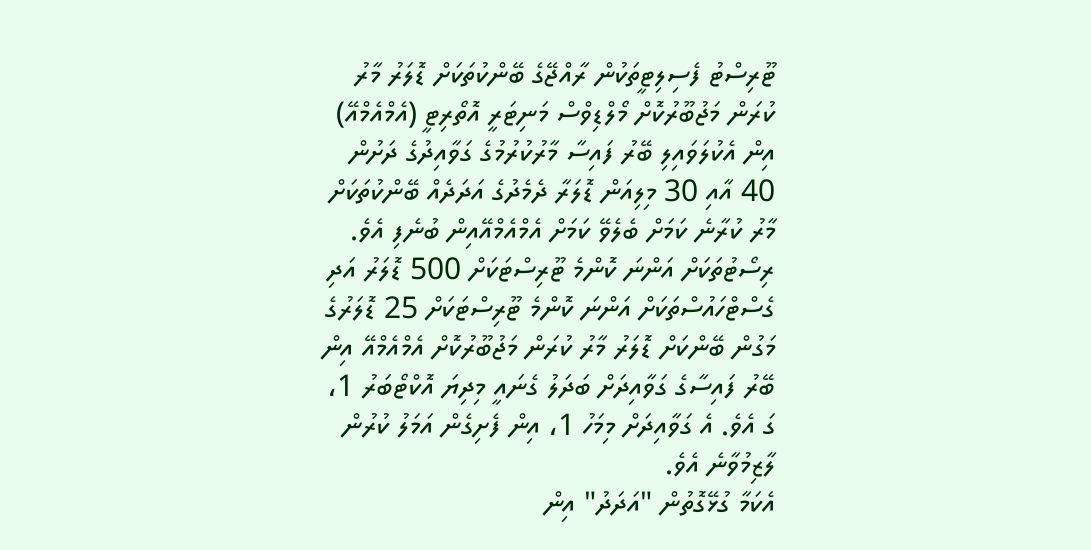ޓޫރިސްޓު ފެސިލިޓީތަކުން ރާއްޖޭގެ ބޭންކުތަކަށް ޑޮލަރު މާރު ކުރަން މަޖުބޫރުކޮށް މޯލްޑިވްސް މަނިޓަރީ އޮތޯރިޓީ (އެމްއެމްއޭ) އިން އެކުލަވައިލި ބޭރު ފައިސާ މާރުކުރުމުގެ ގަވާއިދުގެ ދަށުން 40 އާއި 30 މިލިއަން ޑޮލަރާ ދެމެދުގެ އަދަދެއް ބޭންކުތަކަށް މާރު ކުރާނެ ކަމަށް ބެލެވޭ ކަމަށް އެމްއެމްއޭއިން ބުނެފި އެވެ.
ރިސޯޓުތަކަށް އަންނަ ކޮންމެ ޓޫރިސްޓަކަށް 500 ޑޮލަރު އަދި ގެސްޓްހައުސްތަކަށް އަންނަ ކޮންމެ ޓޫރިސްޓަކަށް 25 ޑޮލަރުގެ މަގުން ބޭންކަށް ޑޮލަރު މާރު ކުރަން މަޖުބޫރުކޮށް އެމްއެމްއޭ އިން ބޭރު ފައިސާގެ ގަވާއިދަށް ބަދަލު ގެނައީ މިދިޔަ އޮކްޓޯބަރު 1، ގަ އެވެ. އެ ގަވާއިދަށް މިމަހު 1، އިން ފެށިގެން އަމަލު ކުރުން ލާޒިމުވާނެ އެވެ.
އެކަމާ ގުޅޭގޮތުން "އަދަދު" އިން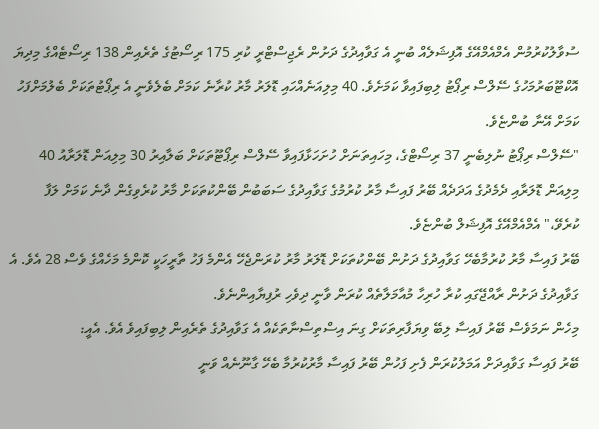ސުވާލުކުރުމުން އެމްއެމްއޭގެ އޮފިޝަލެއް ބުނީ އެ ގަވާއިދުގެ ދަށުން ރެޖިސްޓްރީ ކުރި 175 ރިސޯޓުގެ ތެރެއިން 138 ރިސޯޓެއްގެ މިދިޔަ އޮކްޓޫބަރުމަހުގެ ސޭލްސް ރިޕޯޓު ލިބިފައިވާ ކަމަށެވެ. 40 މިލިއަނެއްހައި ޑޮލަރު މާރު ކުރާނެ ކަމަށް ބެލެވެނީ އެ ރިޕޯޓުތަކަށް ބެލުމަށްފަހު ކަމަށް އޭނާ ބުންޏެވެ.
"ސޭލްސް ރިޕޯޓު ނުލިބެނީ 37 ރިސޯޓްގެ، މިހައިތަނަށް ހުށަހަޅާފައިވާ ސޭލްސް ރިޕޯޓޫތަކަށް ބަލާއިރު 30 މިލިއަން ޑޮލަރާއު 40 މިލިއަން ޑޮލަރާއި ދެމެދުގެ އަދަދެއް ބޭރު ފައިސާ މާރު ކުރުމުގެ ގަވާއިދުގެ ސަބަބުން ބޭންކުތަކަށް މާރު ކުރެވިގެން ދާނެ ކަމަށް ލަފާ ކުރެވޭ،" އެމްއެމްއޭގެ އޮފިޝަލް ބުންޏެވެ.
ބޭރު ފައިސާ މާރު ކުރުމާބެހޭ ގަވާއިދުގެ ދަށުން ބޭންކުތަކަށް ޑޮލަރު މާރު ކުރަންޖެހޭ އެންމެ ފަހު ތާރީހަކީ ކޮންމެ މަހެއްގެ ވެސް 28 އެވެ. އެ ގަވާއިދުގެ ދަށުން ރާއްޖޭގައި ކުރާ ހުރިހާ މުއާމަލާތެއް ކުރަން ވާނީ ދިވެހި ރުފިޔާއިންނެވެ.
މިހެން ނަމަވެސް ބޭރު ފައިސާ ލިބޭ ވިޔަފާރިތަކަށް ގިނަ އިސްތިސްނާތަކެއް އެ ގަވާއިދުގެ ތެރެއިން ލިބިފައިވެ އެވެ. އެއީ:
ބޭރު ފައިސާ ގަވާއިދަށް އަމަލުކުރަން ފެށި ފަހުން ބޭރު ފައިސާ މާރުކުރުމާ ބެހޭ ގާނޫނެއް ވަނީ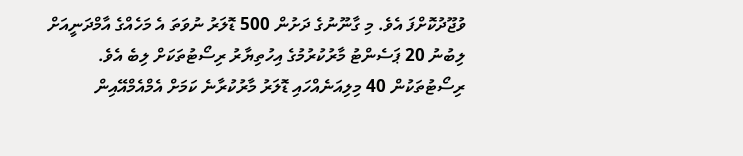ވުޖޫދުކޮށްފަ އެވެ. މި ގާނޫނުގެ ދަށުން 500 ޑޮލަރު ނުވަތަ އެ މަހެއްގެ އާމްދަނީއަށް ލިބުނު 20 ޕަސެންޓު މާރުކުރުމުގެ އިހުތިޔާރު ރިސޯޓުތަކަށް ލިބެ އެވެ.
ރިސޯޓުތަކުން 40 މިލިއަނެއްހައި ޑޮލަރު މާރުކުރާނެ ކަމަށް އެމްއެމްއޭއިން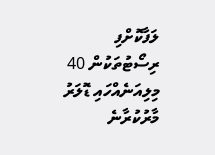ލަފާކޮށްފި ރިސޯޓުތަކުން 40 މިލިއަނެއްހައި ޑޮލަރު މާރުކުރާނެ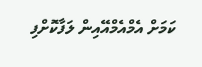ކަމަށް އެމްއެމްއޭއިން ލަފާކޮށްފި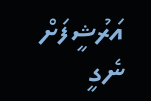އަރުޝީފަށް ނެގީ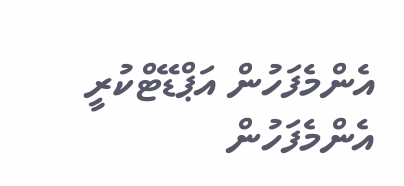އެންމެފަހުން އަޕްޑޭޓްކުރީ
އެންމެފަހުން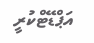އަޕްޑޭޓްކުރީ